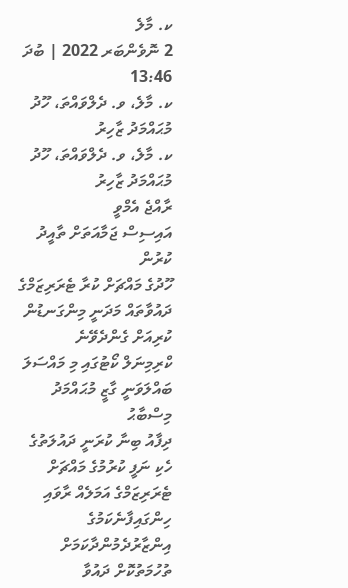ކ. މާލެ
2 ނޮވެންބަރ 2022 | ބުދަ 13:46
ކ. މާލެ، ވ. ދެލްވައްތަ، ހޫދު މުޙައްމަދު ޒާހިރު
ކ. މާލެ، ވ. ދެލްވައްތަ، ހޫދު މުޙައްމަދު ޒާހިރު
ރާއްޖެ އެމްވީ
އައިސިސް ޖަމާއަތަށް ތާއީދު ކުރުން
ހޫދުގެ މައްޗަށް ކުރާ ޓެރަރިޒަމްގެ ދައުވާތައް މަދަނީ މިންގަނޑުން ކުރިއަށް ގެންދެވޭނެ
ކްރިމިނަލް ކޯޓުގައި މި މައްސަލަ ބައްލަވަނީ ގާޒީ މުޙައްމަދު މިސްބާޙު
ދިފާއު ބިނާ ކުރަނީ ދައުލަތުގެ ހެކި ނަފީ ކުރުމުގެ މައްޗަށް
ޓެރަރިޒަމްގެ އަމަލެއް ރާވައި ހިންގައިފާނެކަމުގެ އިންޒާރުދެމުންދާކަމަށް ތުހުމަތުކޮށް ދައުވާ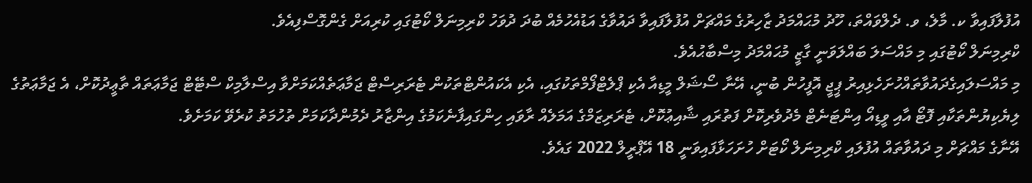އުފުލާފައިވާ ކ. މާލެ، ވ. ދެލްވައްތަ، ހޫދު މުޙައްމަދު ޒާހިރުގެ މައްޗަށް އުފުލާފައިވާ ދައުވާގެ އަޑުއެހުމެއް ބުދަ ދުވަހު ކްރިމިނަލް ކޯޓުގައި ކުރިއަށް ގެންގޮސްފިއެވެ.
ކްރިމިނަލް ކޯޓުގައި މި މައްސަލަ ބައްލަވަނީ ގާޒީ މުޙައްމަދު މިސްބާޙުއެވެ.
މި މައްސަލައިގެދައުވާތައްހުށަހެޅިއިރު ޕީޖީ އޮފީހުން ބުނީ، އޭނާ ސޯޝަލް މީޑިއާ އެކި ޕްލެޓްފޯމްތަކުގައި، އެކި އެކައުންޓްތަކުން ޓެރަރިސްޓް ޖަމާޢަތެއްކަމަށްވާ އިސްލާމިކް ސްޓޭޓް ޖަމާޢަތައް ތާޢީދުކޮށް، އެ ޖަމާޢަތުގެ ލިޔެކިޔުންތަކާއި ފޮޓޯ އާއި ވީޑިއޯ އިންޓަނެޓް މެދުވެރިކޮށް ފަތުރައި ޝާއިޢުކޮށް، ޓެރަރިޒަމްގެ އަމަލެއް ރާވައި ހިންގައިފާނެކަމުގެ އިންޒާރު ދެމުންދާކަމަށް ތުހުމަތު ކުރެވޭ ކަމަށެވެ.
އޭނާގެ މައްޗަށް މި ދައުވާތައް އުފުލައި ކްރިމިނަލް ކޯޓަށް ހުށަހަޅާފައިވަނީ 18 އޭޕްރީލް 2022 ގައެވެ.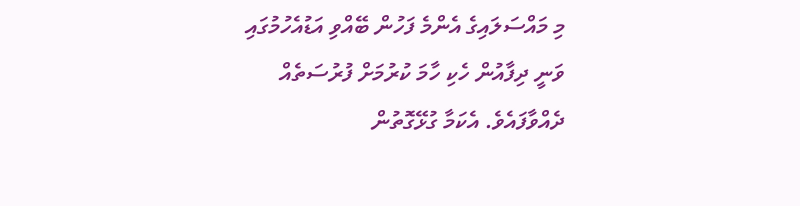މި މައްސަލައިގެ އެންމެ ފަހުން ބޭއްވި އަޑުއެހުމުގައި ވަނީ ދިފާއުން ހެކި ހާމަ ކުރުމަށް ފުރުސަތެއް ދެއްވާފައެވެ. އެކަމާ ގުޅޭގޮތުން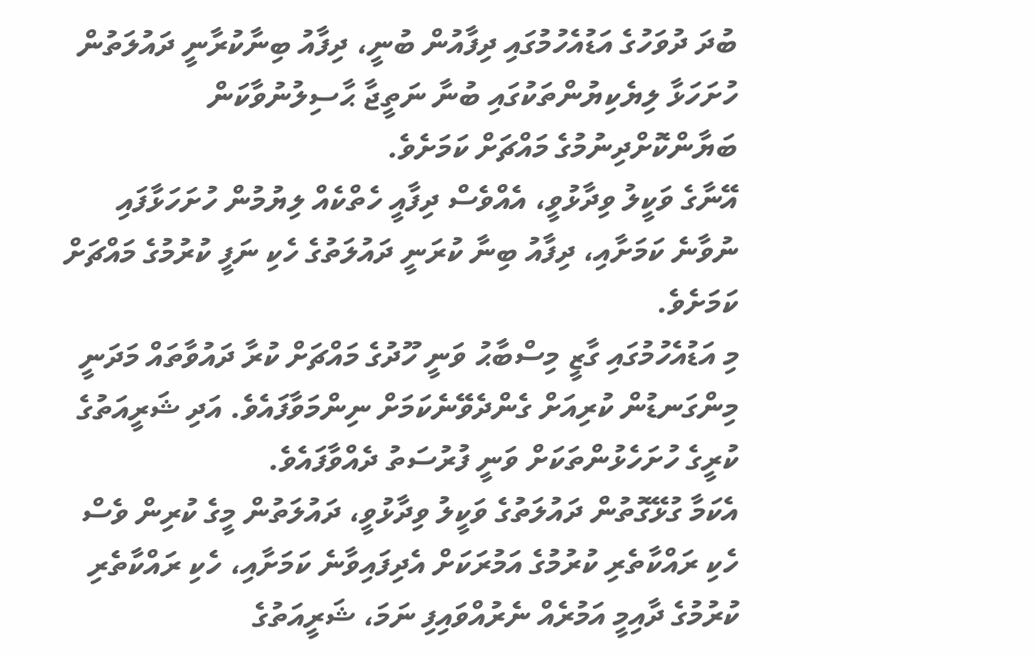ބުދަ ދުވަހުގެ އަޑުއެހުމުގައި ދިފާއުން ބުނީ، ދިފާއު ބިނާކުރާނީ ދައުލަތުން ހުށަހަޅާ ލިޔެކިޔުންތަކުގައި ބުނާ ނަތީޖާ ޙާސިލުނުވާކަން ބަޔާންކޮށްދިނުމުގެ މައްޗަށް ކަމަށެވެ.
އޭނާގެ ވަކީލު ވިދާޅުވީ، އެއްވެސް ދިފާއީ ހެތްކެއް ލިޔުމުން ހުށަހަޅާފައި ނުވާނެ ކަމަށާއި، ދިފާއު ބިނާ ކުރަނީ ދައުލަތުގެ ހެކި ނަފީ ކުރުމުގެ މައްޗަށް ކަމަށެވެ.
މި އަޑުއެހުމުގައި ގާޒީ މިސްބާޙު ވަނީ ހޫދުގެ މައްޗަށް ކުރާ ދައުވާތައް މަދަނީ މިންގަނޑުން ކުރިއަށް ގެންދެވޭނެކަމަށް ނިންމަވާފައެވެ. އަދި ޝަރީއަތުގެ ކުރީގެ ހުށަހެޅުންތަކަށް ވަނީ ފުރުސަތު ދެއްވާފައެވެ.
އެކަމާ ގުޅޭގޮތުން ދައުލަތުގެ ވަކީލު ވިދާޅުވީ، ދައުލަތުން މީގެ ކުރިން ވެސް ހެކި ރައްކާތެރި ކުރުމުގެ އަމުރަކަށް އެދިފައިވާނެ ކަމަށާއި، ހެކި ރައްކާތެރި ކުރުމުގެ ދާއިމީ އަމުރެއް ނެރުއްވައިފި ނަމަ، ޝަރީއަތުގެ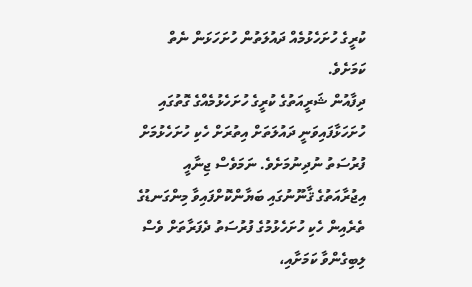ކުރީގެ ހުށަހެޅުމެއް ދައުލަތުން ހުށަހަޅަން ނެތް ކަމަށެވެ.
ދިފާއުން ޝަރީއަތުގެ ކުރީގެ ހުށަހެޅުމެއްގެ ގޮތުގައި ހުށަހަޅާފައިވަނީ ދައުލަތަށް އިތުރަށް ހެކި ހުށަހެޅުމަށް ފުރުސަތު ނުދިނުމަށެވެ. ނަމަވެސް ޖިނާއީ އިޖުރާއަތުގެ ޤާނޫނުގައި ބަޔާންކޮށްފައިވާ މިންގަނޑުގެ ތެރެއިން ހެކި ހުށަހެޅުމުގެ ފުރުސަތު ދެފަރާތަށް ވެސް ލިބިގެންވާ ކަމަށާއި،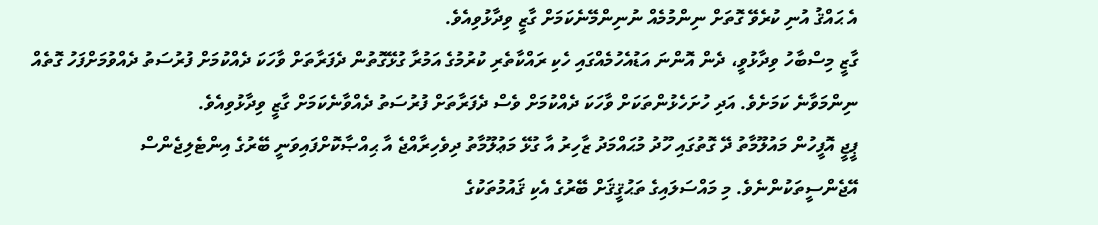އެ ޙައްޤު އުނި ކުރެވޭ ގޮތަށް ނިންމުމެއް ނުނިންމޭނެކަމަށް ގާޒީ ވިދާޅުވިއެވެ.
ގާޒީ މިސްބާހު ވިދާޅުވީ، ދެން އޮންނަ އަޑުއެހުމެއްގައި ހެކި ރައްކާތެރި ކުރުމުގެ އަމުރާ ގުޅޭގޮތުން ދެފަރާތަށް ވާހަކަ ދެއްކުމަށް ފުރުސަތު ދެއްވުމަށްފަހު ގޮތެއް ނިންމަވާނެ ކަމަށެވެ. އަދި ހުށަހެޅުންތަކަށް ވާހަކަ ދެއްކުމަށް ވެސް ދެފަރާތަށް ފުރުސަތު ދެއްވާނެކަމަށް ގާޒީ ވިދާޅުވިއެވެ.
ޕީޖީ އޮފީހުން މައުލޫމާތު ދޭ ގޮތުގައި ހޫދު މުޙައްމަދު ޒާހިރު އާ ގުޅޭ މަޢުލޫމާތު ދިވެހިރާއްޖެ އާ ޙިއްޞާކޮށްފައިވަނީ ބޭރުގެ އިންޓެލިޖެންސް އޭޖެންސީތަކުންނެވެ. މި މައްސަލައިގެ ތަޙުޤީޤަށް ބޭރުގެ އެކި ޤައުމުތަކުގެ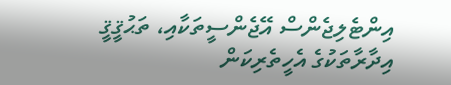އިންޓެލިޖެންސް އޭޖެންސީތަކާއި، ތަޙުޤީޤީ އިދާރާތަކުގެ އެހީތެރިކަން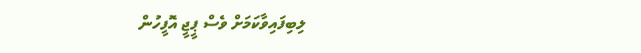ލިބިފައިވާކަމަށް ވެސް ޕީޖީ އޮފީހުން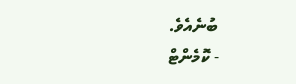ބުނެއެވެ.
- ކޮމެންޓް